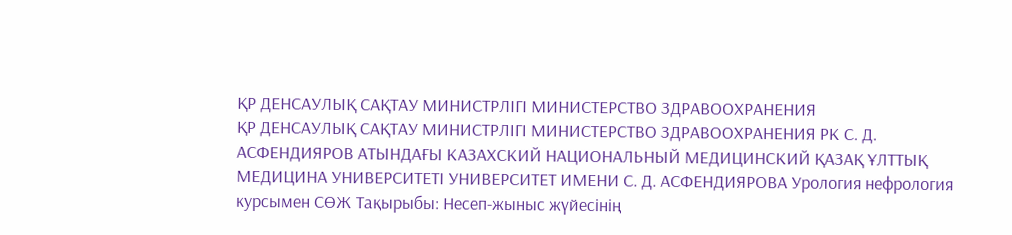ҚР ДЕНСАУЛЫҚ САҚТАУ МИНИСТРЛІГІ МИНИСТЕРСТВО ЗДРАВООХРАНЕНИЯ
ҚР ДЕНСАУЛЫҚ САҚТАУ МИНИСТРЛІГІ МИНИСТЕРСТВО ЗДРАВООХРАНЕНИЯ РК С. Д. АСФЕНДИЯРОВ АТЫНДАҒЫ КАЗАХСКИЙ НАЦИОНАЛЬНЫЙ МЕДИЦИНСКИЙ ҚАЗАҚ ҰЛТТЫҚ МЕДИЦИНА УНИВЕРСИТЕТІ УНИВЕРСИТЕТ ИМЕНИ С. Д. АСФЕНДИЯРОВА Урология нефрология курсымен СӨЖ Тақырыбы: Несеп-жыныс жүйесінің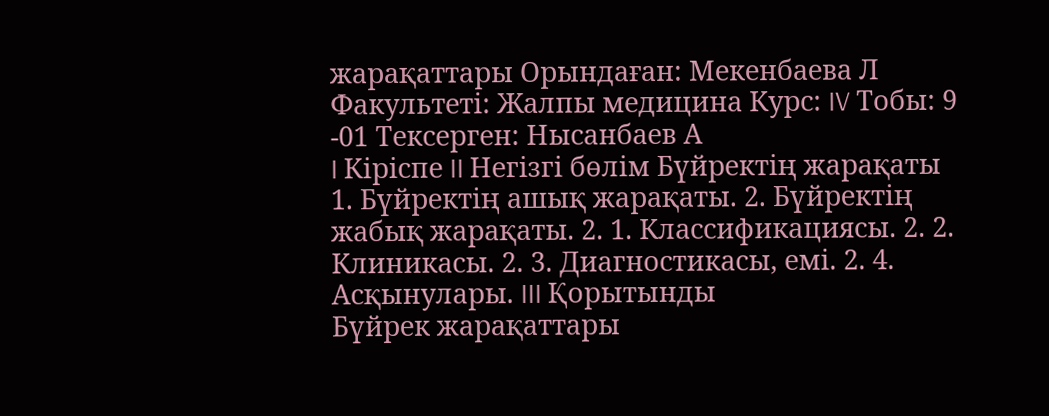жарақаттары Орындаған: Мекенбаева Л Факультеті: Жалпы медицина Курс: IV Тобы: 9 -01 Тексерген: Нысанбаев А
I Кіріспе II Негізгі бөлім Бүйректің жарақаты 1. Бүйректің ашық жарақаты. 2. Бүйректің жабық жарақаты. 2. 1. Классификациясы. 2. 2. Клиникасы. 2. 3. Диагностикасы, емі. 2. 4. Асқынулары. III Қорытынды
Бүйрек жарақаттары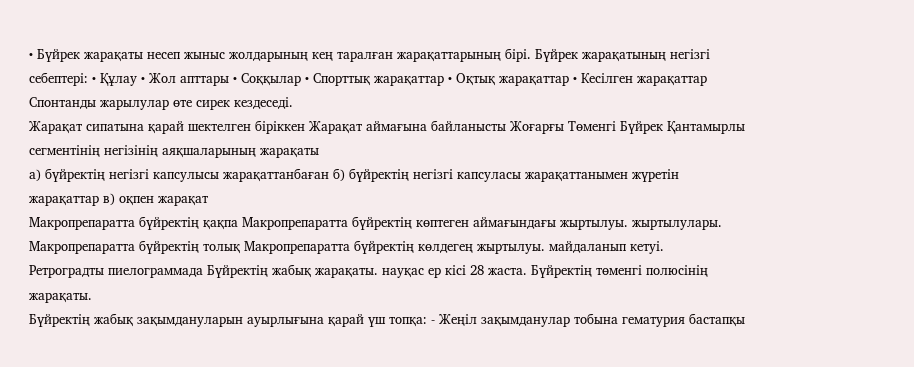• Бүйрек жарақаты несеп жыныс жолдарының кең таралған жарақаттарының бірі. Бүйрек жарақатының негізгі себептері: • Құлау • Жол апттары • Соққылар • Спорттық жарақаттар • Оқтық жарақаттар • Кесілген жарақаттар Спонтанды жарылулар өте сирек кездеседі.
Жарақат сипатына қарай шектелген біріккен Жарақат аймағына байланысты Жоғарғы Төменгі Бүйрек Қантамырлы сегментінің негізінің аяқшаларының жарақаты
а) бүйректің негізгі капсулысы жарақаттанбаған б) бүйректің негізгі капсуласы жарақаттанымен жүретін жарақаттар в) оқпен жарақат
Макропрепаратта бүйректің қақпа Макропрепаратта бүйректің көптеген аймағындағы жыртылуы. жыртылулары. Макропрепаратта бүйректің толық Макропрепаратта бүйректің көлдегең жыртылуы. майдаланып кетуі.
Ретроградты пиелограммада Бүйректің жабық жарақаты. науқас ер кісі 28 жаста. Бүйректің төменгі полюсінің жарақаты.
Бүйректің жабық зақымдануларын ауырлығына қарай үш топқа: - Жеңіл зақымданулар тобына гематурия бастапқы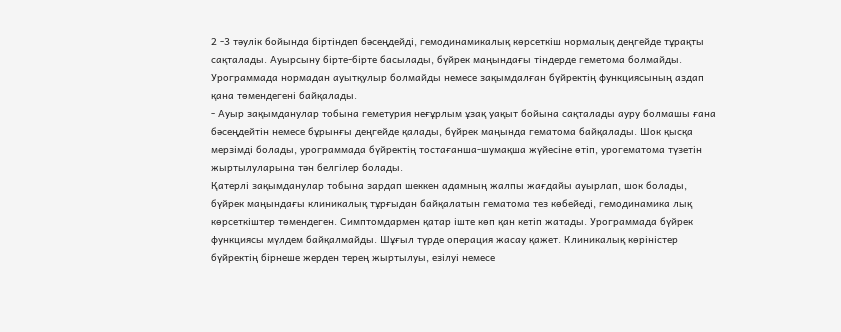2 -3 тәулік бойында біртіндеп бәсеңдейді, гемодинамикалық көрсеткіш нормалық деңгейде тұрақты сақталады. Ауырсыну бірте-бірте басылады, бүйрек маңындағы тіндерде геметома болмайды. Урограммада нормадан ауытқулыр болмайды немесе зақымдалған бүйректің функциясының аздап қана төмендегені байқалады.
- Ауыр зақымданулар тобына геметурия неғұрлым ұзақ уақыт бойына сақталады ауру болмашы ғана бәсеңдейтін немесе бұрынғы деңгейде қалады, бүйрек маңында гематома байқалады. Шок қысқа мерзімді болады, урограммада бүйректің тостағанша-шумақша жүйесіне өтіп, урогематома түзетін жыртылуларына тән белгілер болады.
Қатерлі зақымданулар тобына зардап шеккен адамның жалпы жағдайы ауырлап, шок болады, бүйрек маңындағы клиникалық тұрғыдан байқалатын гематома тез көбейеді, гемодинамика лық көрсеткіштер төмендеген. Симптомдармен қатар іште көп қан кетіп жатады. Урограммада бүйрек функциясы мүлдем байқалмайды. Шұғыл түрде операция жасау қажет. Клиникалық көріністер бүйректің бірнеше жерден терең жыртылуы, езілуі немесе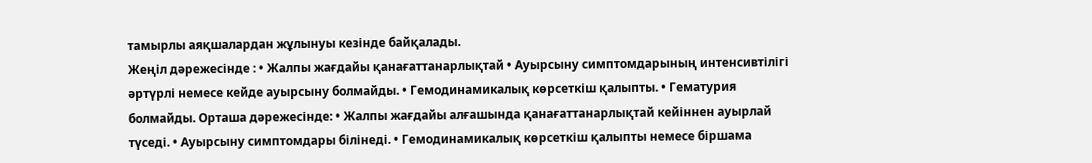тамырлы аяқшалардан жұлынуы кезінде байқалады.
Жеңіл дәрежесінде : • Жалпы жағдайы қанағаттанарлықтай • Ауырсыну симптомдарының интенсивтілігі әртүрлі немесе кейде ауырсыну болмайды. • Гемодинамикалық көрсеткіш қалыпты. • Гематурия болмайды. Орташа дәрежесінде: • Жалпы жағдайы алғашында қанағаттанарлықтай кейіннен ауырлай түседі. • Ауырсыну симптомдары білінеді. • Гемодинамикалық көрсеткіш қалыпты немесе біршама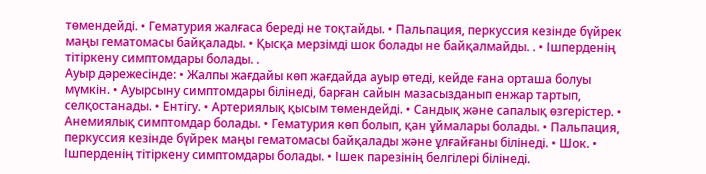төмендейді. • Гематурия жалғаса береді не тоқтайды. • Пальпация, перкуссия кезінде бүйрек маңы гематомасы байқалады. • Қысқа мерзімді шок болады не байқалмайды. . • Ішперденің тітіркену симптомдары болады. .
Ауыр дәрежесінде: • Жалпы жағдайы көп жағдайда ауыр өтеді, кейде ғана орташа болуы мүмкін. • Ауырсыну симптомдары білінеді, барған сайын мазасызданып енжар тартып, селқостанады. • Ентігу. • Артериялық қысым төмендейді. • Сандық және сапалық өзгерістер. • Анемиялық симптомдар болады. • Гематурия көп болып, қан ұймалары болады. • Пальпация, перкуссия кезінде бүйрек маңы гематомасы байқалады және ұлғайғаны білінеді. • Шок. • Ішперденің тітіркену симптомдары болады. • Ішек парезінің белгілері білінеді.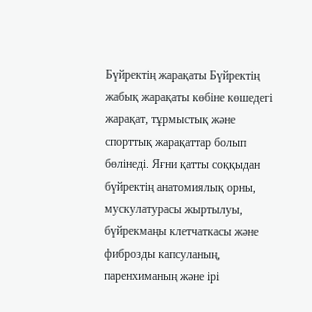Бүйректің жарақаты Бүйректің жабық жарақаты көбіне көшедегі жарақат, тұрмыстық және спорттық жарақаттар болып бөлінеді. Яғни қатты соққыдан бүйректің анатомиялық орны, мускулатурасы жыртылуы, бүйрекмаңы клетчаткасы және фиброзды капсуланың, паренхиманың және ірі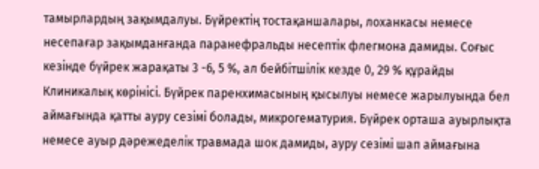тамырлардың зақымдалуы. Бүйректің тостақаншалары, лоханкасы немесе несепағар зақымданғанда паранефральды несептік флегмона дамиды. Соғыс кезінде бүйрек жарақаты 3 -6, 5 %, ал бейбітшілік кезде 0, 29 % құрайды
Клиникалық көрінісі. Бүйрек паренхимасының қысылуы немесе жарылуында бел аймағында қатты ауру сезімі болады, микрогематурия. Бүйрек орташа ауырлықта немесе ауыр дәрежеделік травмада шок дамиды, ауру сезімі шап аймағына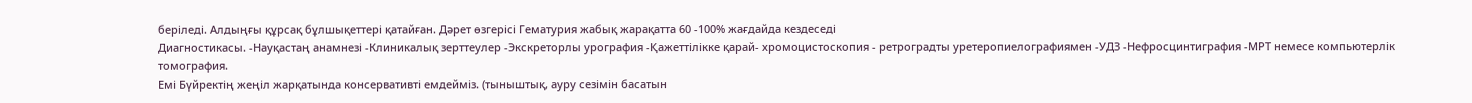беріледі. Алдыңғы құрсақ бұлшықеттері қатайған. Дәрет өзгерісі Гематурия жабық жарақатта 60 -100% жағдайда кездеседі
Диагностикасы. -Науқастаң анамнезі -Клиникалық зерттеулер -Экскреторлы урография -Қажеттілікке қарай- хромоцистоскопия - ретроградты уретеропиелографиямен -УДЗ -Нефросцинтиграфия -МРТ немесе компьютерлік томография.
Емі Бүйректің жеңіл жарқатында консервативті емдейміз. (тыныштық, ауру сезімін басатын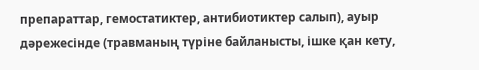препараттар, гемостатиктер, антибиотиктер салып), ауыр дәрежесінде (травманың түріне байланысты, ішке қан кету,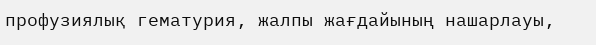профузиялық гематурия, жалпы жағдайының нашарлауы,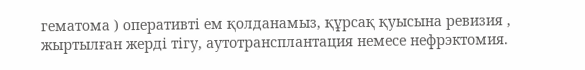гематома ) оперативті ем қолданамыз, құрсақ қуысына ревизия , жыртылған жерді тігу, аутотрансплантация немесе нефрэктомия.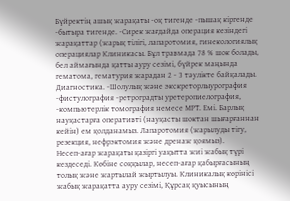Бүйректің ашық жарақаты -оқ тигенде -пышақ кіргенде -бытыра тигенде. -Сирек жағдайда операция кезіндегі жарақаттар (жарық тілігі, лапаротомия, гинекологиялық операциялар Клиникасы. Бұл травмада 78 % шок болады, бел аймағында қатты ауру сезімі, бүйрек маңында гематома, гематурия жарадан 2 - 3 тәулікте байқалады.
Диагностика. -Шолулық және экскреторлыурография -фистулография -ретроградты уретеропиелография, -компьютерлік томография немесе МРТ. Емі. Барлық науқастарға оперативті (науқасты шоктан шығарғаннан кейін) ем қолданамыз. Лапаротомия (жарылуды тігу, резекция, нефрэктомия және дренаж қоямыз).
Несеп-ағар жарақаты қазіргі уақытта жиі жабық түрі кездеседі. Көбіне соққылар, несеп-ағар қабырғасының толық және жартылай жыртылуы. Клиникалық көрінісі жабық жарақатта ауру сезімі, Құрсақ қуысының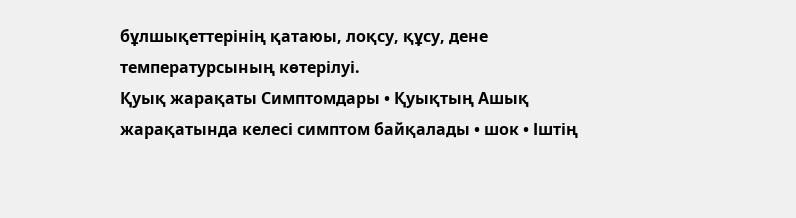бұлшықеттерінің қатаюы, лоқсу, құсу, дене температурсының көтерілуі.
Қуық жарақаты Симптомдары • Қуықтың Ашық жарақатында келесі симптом байқалады • шок • Іштің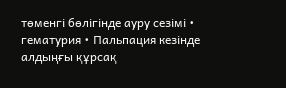төменгі бөлігінде ауру сезімі • гематурия • Пальпация кезінде алдыңғы құрсақ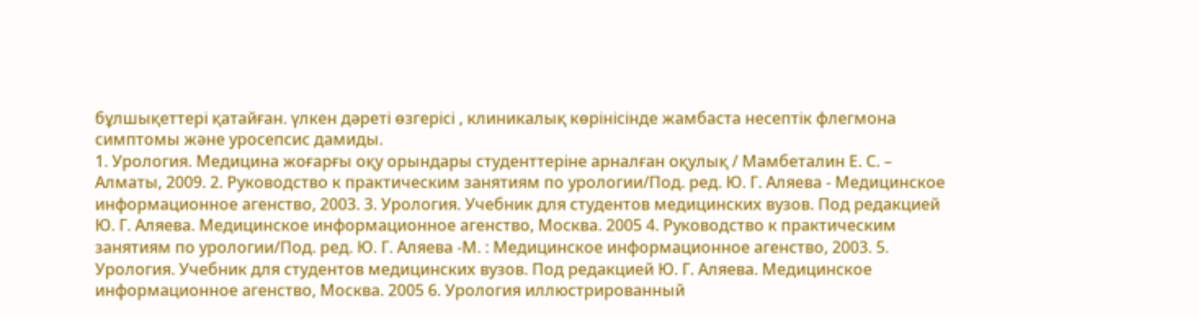бұлшықеттері қатайған. үлкен дәреті өзгерісі , клиникалық көрінісінде жамбаста несептік флегмона симптомы және уросепсис дамиды.
1. Урология. Медицина жоғарғы оқу орындары студенттеріне арналған оқулық / Мамбеталин Е. С. – Алматы, 2009. 2. Руководство к практическим занятиям по урологии/Под. ред. Ю. Г. Аляева - Медицинское информационное агенство, 2003. 3. Урология. Учебник для студентов медицинских вузов. Под редакцией Ю. Г. Аляева. Медицинское информационное агенство, Москва. 2005 4. Руководство к практическим занятиям по урологии/Под. ред. Ю. Г. Аляева -М. : Медицинское информационное агенство, 2003. 5. Урология. Учебник для студентов медицинских вузов. Под редакцией Ю. Г. Аляева. Медицинское информационное агенство, Москва. 2005 6. Урология иллюстрированный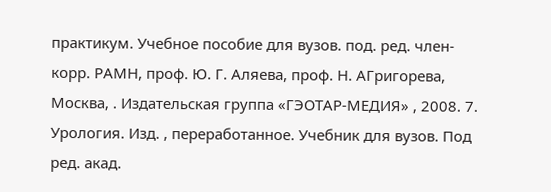практикум. Учебное пособие для вузов. под. ред. член- корр. РАМН, проф. Ю. Г. Аляева, проф. Н. АГригорева, Москва, . Издательская группа «ГЭОТАР-МЕДИЯ» , 2008. 7. Урология. Изд. , переработанное. Учебник для вузов. Под ред. акад.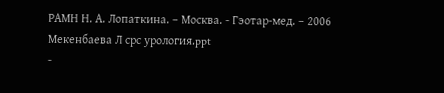РАМН Н. А. Лопаткина. – Москва. - Гэотар-мед. – 2006
Мекенбаева Л срс урология.ppt
-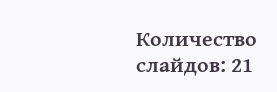Количество слайдов: 21